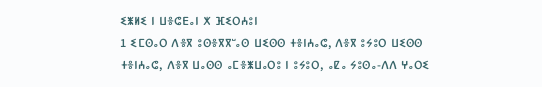ⵉⵥⵍⵉ ⵏ ⵡⴻⵛⴹⴰⵏ ⵅ ⴼⵉⵔⵄⵓⵏ
1 ⵉⵎⵙⴰⵔ ⴷⴻⴳ ⵓⵙⴻⴳⴳⵯⴰⵙ ⵡⵉⵙⵙ ⵜⴻⵏⵄⴰⵛ, ⴷⴻⴳ ⵓⵢⵓⵔ ⵡⵉⵙⵙ ⵜⴻⵏⵄⴰⵛ, ⴷⴻⴳ ⵡⴰⵙⵙ ⴰⵎⴻⵥⵡⴰⵔⵓ ⵏ ⵓⵢⵓⵔ, ⴰⵇⴰ ⵢⵓⵙⴰ-ⴷⴷ ⵖⴰⵔⵉ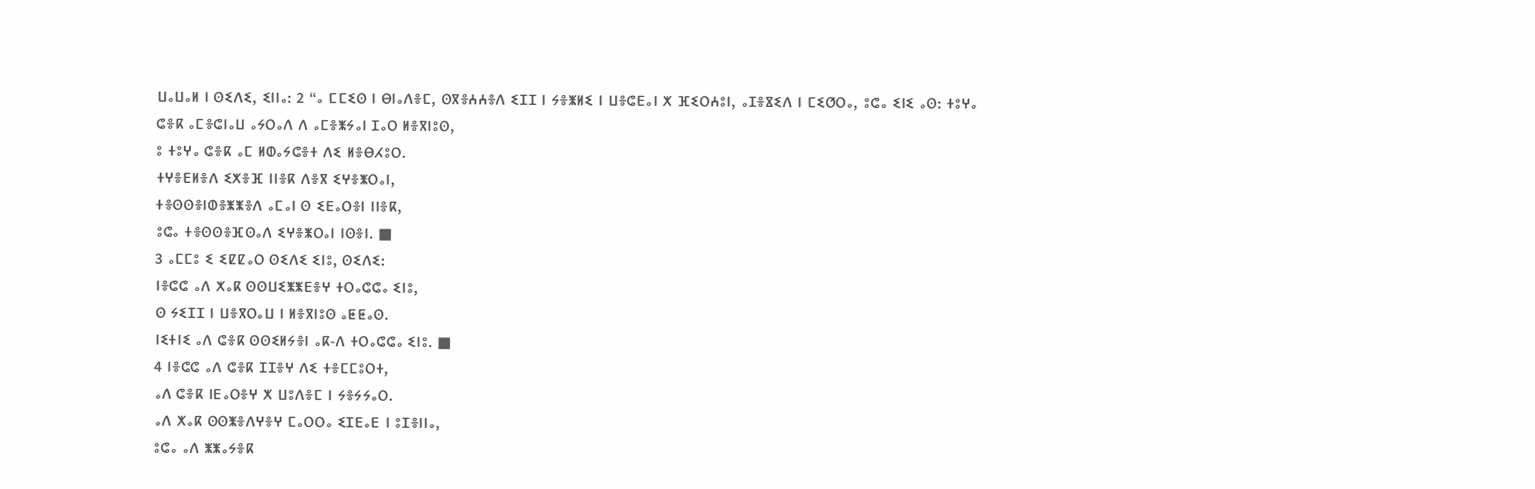ⵡⴰⵡⴰⵍ ⵏ ⵙⵉⴷⵉ, ⵉⵏⵏⴰ: 2 “ⴰ ⵎⵎⵉⵙ ⵏ ⴱⵏⴰⴷⴻⵎ, ⵙⴳⴻⵄⵄⴻⴷ ⵉⵊⵊ ⵏ ⵢⴻⵥⵍⵉ ⵏ ⵡⴻⵛⴹⴰⵏ ⵅ ⴼⵉⵔⵄⵓⵏ, ⴰⵊⴻⴵⵉⴷ ⵏ ⵎⵉⵚⵔⴰ, ⵓⵛⴰ ⵉⵏⵉ ⴰⵙ: ⵜⵓⵖⴰ ⵛⴻⴽ ⴰⵎⴻⵛⵏⴰⵡ ⴰⵢⵔⴰⴷ ⴷ ⴰⵎⴻⵥⵢⴰⵏ ⵊⴰⵔ ⵍⴻⴳⵏⵓⵙ,
ⵓ ⵜⵓⵖⴰ ⵛⴻⴽ ⴰⵎ ⵍⵀⴰⵢⵛⴻⵜ ⴷⵉ ⵍⴻⴱⵃⵓⵔ.
ⵜⵖⴻⴹⵍⴻⴷ ⵉⵅⴻⴼ ⵏⵏⴻⴽ ⴷⴻⴳ ⵉⵖⴻⵥⵔⴰⵏ,
ⵜⴻⵙⵙⴻⵏⵀⴻⵥⵥⴻⴷ ⴰⵎⴰⵏ ⵙ ⵉⴹⴰⵔⴻⵏ ⵏⵏⴻⴽ,
ⵓⵛⴰ ⵜⴻⵙⵙⴻⴼⵙⴰⴷ ⵉⵖⴻⵥⵔⴰⵏ ⵏⵙⴻⵏ. ■
3 ⴰⵎⵎⵓ ⵉ ⵉⵇⵇⴰⵔ ⵙⵉⴷⵉ ⵉⵏⵓ, ⵙⵉⴷⵉ:
ⵏⴻⵛⵛ ⴰⴷ ⵅⴰⴽ ⵙⵙⵡⵉⵥⵥⴹⴻⵖ ⵜⵔⴰⵛⵛⴰ ⵉⵏⵓ,
ⵙ ⵢⵉⵊⵊ ⵏ ⵡⴻⴳⵔⴰⵡ ⵏ ⵍⴻⴳⵏⵓⵙ ⴰⵟⵟⴰⵙ.
ⵏⵉⵜⵏⵉ ⴰⴷ ⵛⴻⴽ ⵙⵙⵉⵍⵢⴻⵏ ⴰⴽ-ⴷ ⵜⵔⴰⵛⵛⴰ ⵉⵏⵓ. ■
4 ⵏⴻⵛⵛ ⴰⴷ ⵛⴻⴽ ⵊⵊⴻⵖ ⴷⵉ ⵜⴻⵎⵎⵓⵔⵜ,
ⴰⴷ ⵛⴻⴽ ⵏⴹⴰⵔⴻⵖ ⵅ ⵡⵓⴷⴻⵎ ⵏ ⵢⴻⵢⵢⴰⵔ.
ⴰⴷ ⵅⴰⴽ ⵙⵙⵥⴻⴷⵖⴻⵖ ⵎⴰⵔⵔⴰ ⵉⵊⴹⴰⴹ ⵏ ⵓⵊⴻⵏⵏⴰ,
ⵓⵛⴰ ⴰⴷ ⵥⵥⴰⵢⴻⴽ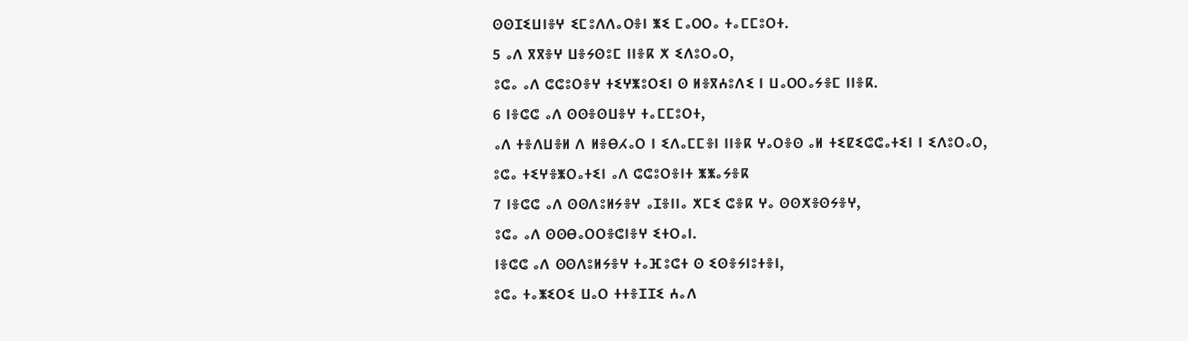ⵙⵙⵊⵉⵡⵏⴻⵖ ⵉⵎⵓⴷⴷⴰⵔⴻⵏ ⵥⵉ ⵎⴰⵔⵔⴰ ⵜⴰⵎⵎⵓⵔⵜ.
5 ⴰⴷ ⴳⴳⴻⵖ ⵡⴻⵢⵙⵓⵎ ⵏⵏⴻⴽ ⵅ ⵉⴷⵓⵔⴰⵔ,
ⵓⵛⴰ ⴰⴷ ⵛⵛⵓⵔⴻⵖ ⵜⵉⵖⵥⵓⵔⵉⵏ ⵙ ⵍⴻⴳⵄⵓⴷⵉ ⵏ ⵡⴰⵔⵔⴰⵢⴻⵎ ⵏⵏⴻⴽ.
6 ⵏⴻⵛⵛ ⴰⴷ ⵙⵙⴻⵙⵡⴻⵖ ⵜⴰⵎⵎⵓⵔⵜ,
ⴰⴷ ⵜⴻⴷⵡⴻⵍ ⴷ ⵍⴻⴱⵃⴰⵔ ⵏ ⵉⴷⴰⵎⵎⴻⵏ ⵏⵏⴻⴽ ⵖⴰⵔⴻⵙ ⴰⵍ ⵜⵉⵇⵉⵛⵛⴰⵜⵉⵏ ⵏ ⵉⴷⵓⵔⴰⵔ,
ⵓⵛⴰ ⵜⵉⵖⴻⵥⵔⴰⵜⵉⵏ ⴰⴷ ⵛⵛⵓⵔⴻⵏⵜ ⵥⵥⴰⵢⴻⴽ
7 ⵏⴻⵛⵛ ⴰⴷ ⵙⵙⴷⵓⵍⵢⴻⵖ ⴰⵊⴻⵏⵏⴰ ⵅⵎⵉ ⵛⴻⴽ ⵖⴰ ⵙⵙⵅⴻⵙⵢⴻⵖ,
ⵓⵛⴰ ⴰⴷ ⵙⵙⴱⴰⵔⵔⴻⵛⵏⴻⵖ ⵉⵜⵔⴰⵏ.
ⵏⴻⵛⵛ ⴰⴷ ⵙⵙⴷⵓⵍⵢⴻⵖ ⵜⴰⴼⵓⵛⵜ ⵙ ⵉⵙⴻⵢⵏⵓⵜⴻⵏ,
ⵓⵛⴰ ⵜⴰⵥⵉⵔⵉ ⵡⴰⵔ ⵜⵜⴻⵊⵊⵉ ⵄⴰⴷ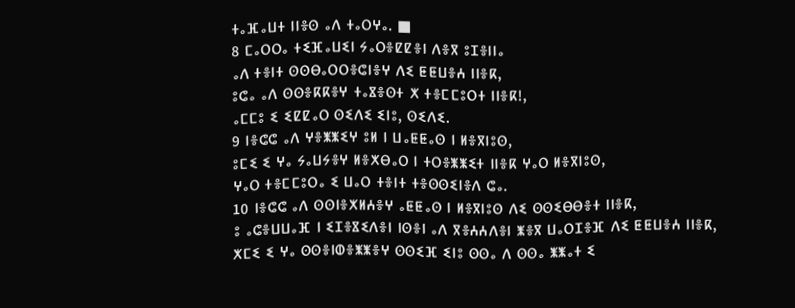ⵜⴰⴼⴰⵡⵜ ⵏⵏⴻⵙ ⴰⴷ ⵜⴰⵔⵖⴰ. ■
8 ⵎⴰⵔⵔⴰ ⵜⵉⴼⴰⵡⵉⵏ ⵢⴰⵔⴻⵇⵇⴻⵏ ⴷⴻⴳ ⵓⵊⴻⵏⵏⴰ
ⴰⴷ ⵜⴻⵏⵜ ⵙⵙⴱⴰⵔⵔⴻⵛⵏⴻⵖ ⴷⵉ ⵟⵟⵡⴻⵄ ⵏⵏⴻⴽ,
ⵓⵛⴰ ⴰⴷ ⵙⵙⴻⴽⴽⴻⵖ ⵜⴰⴵⴻⵙⵜ ⵅ ⵜⴻⵎⵎⵓⵔⵜ ⵏⵏⴻⴽ!,
ⴰⵎⵎⵓ ⵉ ⵉⵇⵇⴰⵔ ⵙⵉⴷⵉ ⵉⵏⵓ, ⵙⵉⴷⵉ.
9 ⵏⴻⵛⵛ ⴰⴷ ⵖⴻⵥⵥⵉⵖ ⵓⵍ ⵏ ⵡⴰⵟⵟⴰⵙ ⵏ ⵍⴻⴳⵏⵓⵙ,
ⵓⵎⵉ ⵉ ⵖⴰ ⵢⴰⵡⵢⴻⵖ ⵍⴻⵅⴱⴰⵔ ⵏ ⵜⵔⴻⵥⵥⵉⵜ ⵏⵏⴻⴽ ⵖⴰⵔ ⵍⴻⴳⵏⵓⵙ,
ⵖⴰⵔ ⵜⴻⵎⵎⵓⵔⴰ ⵉ ⵡⴰⵔ ⵜⴻⵏⵜ ⵜⴻⵙⵙⵉⵏⴻⴷ ⵛⴰ.
10 ⵏⴻⵛⵛ ⴰⴷ ⵙⵙⵏⴻⵅⵍⵄⴻⵖ ⴰⵟⵟⴰⵙ ⵏ ⵍⴻⴳⵏⵓⵙ ⴷⵉ ⵙⵙⵉⴱⴱⴻⵜ ⵏⵏⴻⴽ,
ⵓ ⴰⵛⴻⵡⵡⴰⴼ ⵏ ⵉⵊⴻⴵⵉⴷⴻⵏ ⵏⵙⴻⵏ ⴰⴷ ⴳⴻⵄⵄⴷⴻⵏ ⵥⴻⴳ ⵡⴰⵔⵊⴻⴼ ⴷⵉ ⵟⵟⵡⴻⵄ ⵏⵏⴻⴽ,
ⵅⵎⵉ ⵉ ⵖⴰ ⵙⵙⴻⵏⵀⴻⵥⵥⴻⵖ ⵙⵙⵉⴼ ⵉⵏⵓ ⵙⵙⴰ ⴷ ⵙⵙⴰ ⵥⵥⴰⵜ ⵉ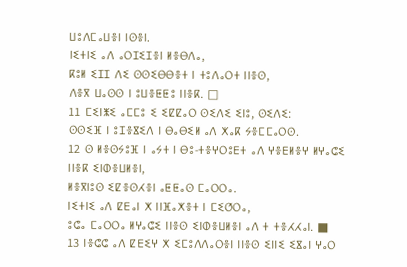ⵡⵓⴷⵎⴰⵡⴻⵏ ⵏⵙⴻⵏ.
ⵏⵉⵜⵏⵉ ⴰⴷ ⴰⵔⵊⵉⵊⴻⵏ ⵍⴻⴱⴷⴰ,
ⴽⵓⵍ ⵉⵊⵊ ⴷⵉ ⵙⵙⵉⴱⴱⴻⵜ ⵏ ⵜⵓⴷⴰⵔⵜ ⵏⵏⴻⵙ,
ⴷⴻⴳ ⵡⴰⵙⵙ ⵏ ⵓⵡⴻⵟⵟⵓ ⵏⵏⴻⴽ. □
11 ⵎⵉⵏⵥⵉ ⴰⵎⵎⵓ ⵉ ⵉⵇⵇⴰⵔ ⵙⵉⴷⵉ ⵉⵏⵓ, ⵙⵉⴷⵉ:
ⵙⵙⵉⴼ ⵏ ⵓⵊⴻⴵⵉⴷ ⵏ ⴱⴰⴱⵉⵍ ⴰⴷ ⵅⴰⴽ ⵢⴻⵎⵎⴰⵔⵙ.
12 ⵙ ⵍⴻⵙⵢⵓⴼ ⵏ ⴰⵢⵜ ⵏ ⴱⵓ-ⵜⴻⵖⵔⵓⴹⵜ ⴰⴷ ⵖⴻⴹⵍⴻⵖ ⵍⵖⴰⵛⵉ ⵏⵏⴻⴽ ⵉⵏⵀⴻⵡⵍⴻⵏ,
ⵍⴻⴳⵏⵓⵙ ⵉⵇⴻⵙⵃⴻⵏ ⴰⵟⵟⴰⵙ ⵎⴰⵔⵔⴰ.
ⵏⵉⵜⵏⵉ ⴰⴷ ⵇⴹⴰⵏ ⵅ ⵏⵏⴼⴰⵅⴻⵜ ⵏ ⵎⵉⵚⵔⴰ,
ⵓⵛⴰ ⵎⴰⵔⵔⴰ ⵍⵖⴰⵛⵉ ⵏⵏⴻⵙ ⵉⵏⵀⴻⵡⵍⴻⵏ ⴰⴷ ⵜ ⵜⴻⵃⵃⴰⵏ. ■
13 ⵏⴻⵛⵛ ⴰⴷ ⵇⴹⵉⵖ ⵅ ⵉⵎⵓⴷⴷⴰⵔⴻⵏ ⵏⵏⴻⵙ ⵉⵏⵏⵉ ⵉⴵⴰⵏ ⵖⴰⵔ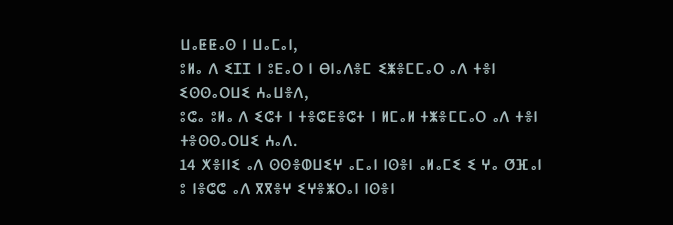ⵡⴰⵟⵟⴰⵙ ⵏ ⵡⴰⵎⴰⵏ,
ⵓⵍⴰ ⴷ ⵉⵊⵊ ⵏ ⵓⴹⴰⵔ ⵏ ⴱⵏⴰⴷⴻⵎ ⵉⵥⴻⵎⵎⴰⵔ ⴰⴷ ⵜⴻⵏ ⵉⵙⵙⴰⵔⵡⵉ ⵄⴰⵡⴻⴷ,
ⵓⵛⴰ ⵓⵍⴰ ⴷ ⵉⵛⵜ ⵏ ⵜⴻⵛⴹⴻⵛⵜ ⵏ ⵍⵎⴰⵍ ⵜⵥⴻⵎⵎⴰⵔ ⴰⴷ ⵜⴻⵏ ⵜⴻⵙⵙⴰⵔⵡⵉ ⵄⴰⴷ.
14 ⵅⴻⵏⵏⵉ ⴰⴷ ⵙⵙⴻⵀⵡⵉⵖ ⴰⵎⴰⵏ ⵏⵙⴻⵏ ⴰⵍⴰⵎⵉ ⵉ ⵖⴰ ⵚⴼⴰⵏ
ⵓ ⵏⴻⵛⵛ ⴰⴷ ⴳⴳⴻⵖ ⵉⵖⴻⵥⵔⴰⵏ ⵏⵙⴻⵏ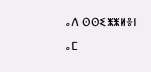ⴰⴷ ⵙⵙⵉⵥⵥⵍⴻⵏ ⴰⵎ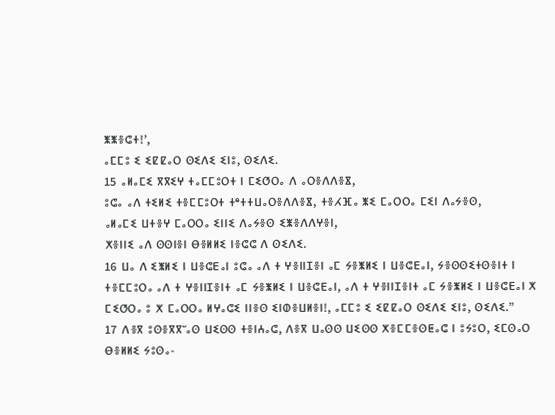ⵥⵥⴻⵛⵜ!’,
ⴰⵎⵎⵓ ⵉ ⵉⵇⵇⴰⵔ ⵙⵉⴷⵉ ⵉⵏⵓ, ⵙⵉⴷⵉ.
15 ⴰⵍⴰⵎⵉ ⴳⴳⵉⵖ ⵜⴰⵎⵎⵓⵔⵜ ⵏ ⵎⵉⵚⵔⴰ ⴷ ⴰⵔⴻⴷⴷⴻⴵ,
ⵓⵛⴰ ⴰⴷ ⵜⵉⵍⵉ ⵜⴻⵎⵎⵓⵔⵜ ⵜᵉⵜⵜⵡⴰⵔⴻⴷⴷⴻⴵ, ⵜⴻⵃⴼⴰ ⵥⵉ ⵎⴰⵔⵔⴰ ⵎⵉⵏ ⴷⴰⵢⴻⵙ,
ⴰⵍⴰⵎⵉ ⵡⵜⴻⵖ ⵎⴰⵔⵔⴰ ⵉⵏⵏⵉ ⴷⴰⵢⴻⵙ ⵉⵥⴻⴷⴷⵖⴻⵏ,
ⵅⴻⵏⵏⵉ ⴰⴷ ⵙⵙⵏⴻⵏ ⴱⴻⵍⵍⵉ ⵏⴻⵛⵛ ⴷ ⵙⵉⴷⵉ.
16 ⵡⴰ ⴷ ⵉⵥⵍⵉ ⵏ ⵡⴻⵛⴹⴰⵏ ⵓⵛⴰ ⴰⴷ ⵜ ⵖⴻⵏⵏⵊⴻⵏ ⴰⵎ ⵢⴻⵥⵍⵉ ⵏ ⵡⴻⵛⴹⴰⵏ, ⵢⴻⵙⵙⵉⵜⵙⴻⵏⵜ ⵏ ⵜⴻⵎⵎⵓⵔⴰ ⴰⴷ ⵜ ⵖⴻⵏⵏⵊⴻⵏⵜ ⴰⵎ ⵢⴻⵥⵍⵉ ⵏ ⵡⴻⵛⴹⴰⵏ, ⴰⴷ ⵜ ⵖⴻⵏⵏⵊⴻⵏⵜ ⴰⵎ ⵢⴻⵥⵍⵉ ⵏ ⵡⴻⵛⴹⴰⵏ ⵅ ⵎⵉⵚⵔⴰ ⵓ ⵅ ⵎⴰⵔⵔⴰ ⵍⵖⴰⵛⵉ ⵏⵏⴻⵙ ⵉⵏⵀⴻⵡⵍⴻⵏ!, ⴰⵎⵎⵓ ⵉ ⵉⵇⵇⴰⵔ ⵙⵉⴷⵉ ⵉⵏⵓ, ⵙⵉⴷⵉ.”
17 ⴷⴻⴳ ⵓⵙⴻⴳⴳⵯⴰⵙ ⵡⵉⵙⵙ ⵜⴻⵏⵄⴰⵛ, ⴷⴻⴳ ⵡⴰⵙⵙ ⵡⵉⵙⵙ ⵅⴻⵎⵎⴻⵙⵟⴰⵛ ⵏ ⵓⵢⵓⵔ, ⵉⵎⵙⴰⵔ ⴱⴻⵍⵍⵉ ⵢⵓⵙⴰ-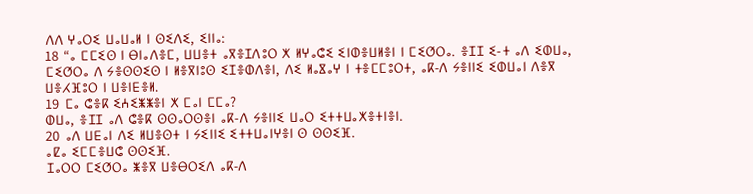ⴷⴷ ⵖⴰⵔⵉ ⵡⴰⵡⴰⵍ ⵏ ⵙⵉⴷⵉ, ⵉⵏⵏⴰ:
18 “ⴰ ⵎⵎⵉⵙ ⵏ ⴱⵏⴰⴷⴻⵎ, ⵡⵡⴻⵜ ⴰⴳⴻⵊⴷⵓⵔ ⵅ ⵍⵖⴰⵛⵉ ⵉⵏⵀⴻⵡⵍⴻⵏ ⵏ ⵎⵉⵚⵔⴰ. ⴻⵊⵊ ⵉ-ⵜ ⴰⴷ ⵉⵀⵡⴰ, ⵎⵉⵚⵔⴰ ⴷ ⵢⴻⵙⵙⵉⵙ ⵏ ⵍⴻⴳⵏⵓⵙ ⵉⵊⴻⵀⴷⴻⵏ, ⴷⵉ ⵍⴰⴵⴰⵖ ⵏ ⵜⴻⵎⵎⵓⵔⵜ, ⴰⴽ-ⴷ ⵢⴻⵏⵏⵉ ⵉⵀⵡⴰⵏ ⴷⴻⴳ ⵡⴻⵃⴼⵓⵔ ⵏ ⵡⴻⵏⴹⴻⵍ.
19 ⵎⴰ ⵛⴻⴽ ⵉⵄⵉⵥⵥⴻⵏ ⵅ ⵎⴰⵏ ⵎⵎⴰ?
ⵀⵡⴰ, ⴻⵊⵊ ⴰⴷ ⵛⴻⴽ ⵙⵙⴰⵔⵙⴻⵏ ⴰⴽ-ⴷ ⵢⴻⵏⵏⵉ ⵡⴰⵔ ⵉⵜⵜⵡⴰⵅⴻⵜⵏⴻⵏ.
20 ⴰⴷ ⵡⴹⴰⵏ ⴷⵉ ⵍⵡⴻⵙⵜ ⵏ ⵢⵉⵏⵏⵉ ⵉⵜⵜⵡⴰⵏⵖⴻⵏ ⵙ ⵙⵙⵉⴼ.
ⴰⵇⴰ ⵉⵎⵎⴻⵡⵛ ⵙⵙⵉⴼ.
ⵊⴰⵔⵔ ⵎⵉⵚⵔⴰ ⵥⴻⴳ ⵡⴻⴱⵔⵉⴷ ⴰⴽ-ⴷ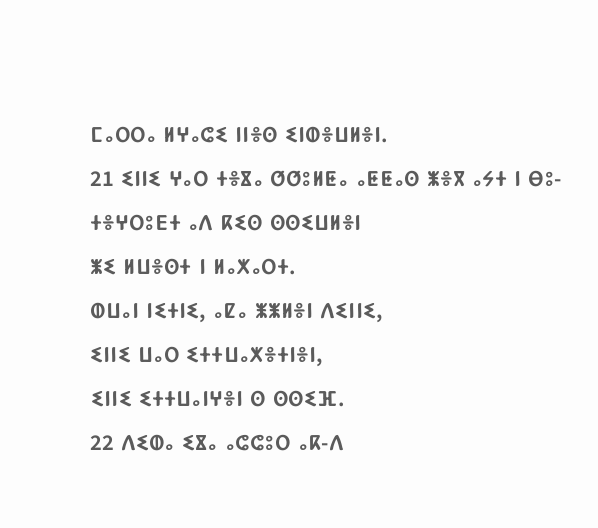ⵎⴰⵔⵔⴰ ⵍⵖⴰⵛⵉ ⵏⵏⴻⵙ ⵉⵏⵀⴻⵡⵍⴻⵏ.
21 ⵉⵏⵏⵉ ⵖⴰⵔ ⵜⴻⴵⴰ ⵚⵚⵓⵍⵟⴰ ⴰⵟⵟⴰⵙ ⵥⴻⴳ ⴰⵢⵜ ⵏ ⴱⵓ-ⵜⴻⵖⵔⵓⴹⵜ ⴰⴷ ⴽⵉⵙ ⵙⵙⵉⵡⵍⴻⵏ
ⵥⵉ ⵍⵡⴻⵙⵜ ⵏ ⵍⴰⵅⴰⵔⵜ.
ⵀⵡⴰⵏ ⵏⵉⵜⵏⵉ, ⴰⵇⴰ ⵥⵥⵍⴻⵏ ⴷⵉⵏⵏⵉ,
ⵉⵏⵏⵉ ⵡⴰⵔ ⵉⵜⵜⵡⴰⵅⴻⵜⵏⴻⵏ,
ⵉⵏⵏⵉ ⵉⵜⵜⵡⴰⵏⵖⴻⵏ ⵙ ⵙⵙⵉⴼ.
22 ⴷⵉⵀⴰ ⵉⴵⴰ ⴰⵛⵛⵓⵔ ⴰⴽ-ⴷ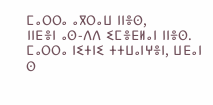ⵎⴰⵔⵔⴰ ⴰⴳⵔⴰⵡ ⵏⵏⴻⵙ,
ⵏⵏⴹⴻⵏ ⴰⵙ-ⴷⴷ ⵉⵎⴻⴹⵍⴰⵏ ⵏⵏⴻⵙ.
ⵎⴰⵔⵔⴰ ⵏⵉⵜⵏⵉ ⵜⵜⵡⴰⵏⵖⴻⵏ, ⵡⴹⴰⵏ ⵙ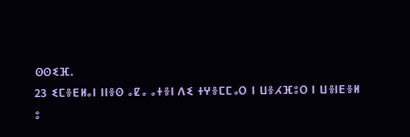ⵙⵙⵉⴼ.
23 ⵉⵎⴻⴹⵍⴰⵏ ⵏⵏⴻⵙ ⴰⵇⴰ ⴰⵜⴻⵏ ⴷⵉ ⵜⵖⴻⵎⵎⴰⵔ ⵏ ⵡⴻⵃⴼⵓⵔ ⵏ ⵡⴻⵏⴹⴻⵍ
ⵓ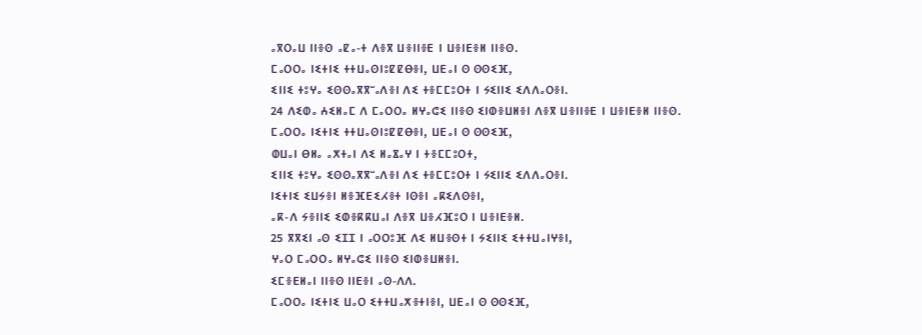ⴰⴳⵔⴰⵡ ⵏⵏⴻⵙ ⴰⵇⴰ-ⵜ ⴷⴻⴳ ⵡⴻⵏⵏⴻⴹ ⵏ ⵡⴻⵏⴹⴻⵍ ⵏⵏⴻⵙ.
ⵎⴰⵔⵔⴰ ⵏⵉⵜⵏⵉ ⵜⵜⵡⴰⵙⵏⵓⵇⵇⴱⴻⵏ, ⵡⴹⴰⵏ ⵙ ⵙⵙⵉⴼ,
ⵉⵏⵏⵉ ⵜⵓⵖⴰ ⵉⵙⵙⴰⴳⴳⵯⴰⴷⴻⵏ ⴷⵉ ⵜⴻⵎⵎⵓⵔⵜ ⵏ ⵢⵉⵏⵏⵉ ⵉⴷⴷⴰⵔⴻⵏ.
24 ⴷⵉⵀⴰ ⵄⵉⵍⴰⵎ ⴷ ⵎⴰⵔⵔⴰ ⵍⵖⴰⵛⵉ ⵏⵏⴻⵙ ⵉⵏⵀⴻⵡⵍⴻⵏ ⴷⴻⴳ ⵡⴻⵏⵏⴻⴹ ⵏ ⵡⴻⵏⴹⴻⵍ ⵏⵏⴻⵙ.
ⵎⴰⵔⵔⴰ ⵏⵉⵜⵏⵉ ⵜⵜⵡⴰⵙⵏⵓⵇⵇⴱⴻⵏ, ⵡⴹⴰⵏ ⵙ ⵙⵙⵉⴼ,
ⵀⵡⴰⵏ ⴱⵍⴰ ⴰⵅⵜⴰⵏ ⴷⵉ ⵍⴰⴵⴰⵖ ⵏ ⵜⴻⵎⵎⵓⵔⵜ,
ⵉⵏⵏⵉ ⵜⵓⵖⴰ ⵉⵙⵙⴰⴳⴳⵯⴰⴷⴻⵏ ⴷⵉ ⵜⴻⵎⵎⵓⵔⵜ ⵏ ⵢⵉⵏⵏⵉ ⵉⴷⴷⴰⵔⴻⵏ.
ⵏⵉⵜⵏⵉ ⵉⵡⵢⴻⵏ ⵍⴻⴼⴹⵉⵃⴻⵜ ⵏⵙⴻⵏ ⴰⴽⵉⴷⵙⴻⵏ,
ⴰⴽ-ⴷ ⵢⴻⵏⵏⵉ ⵉⵀⴻⴽⴽⵡⴰⵏ ⴷⴻⴳ ⵡⴻⵃⴼⵓⵔ ⵏ ⵡⴻⵏⴹⴻⵍ.
25 ⴳⴳⵉⵏ ⴰⵙ ⵉⵊⵊ ⵏ ⴰⵔⵔⵓⴼ ⴷⵉ ⵍⵡⴻⵙⵜ ⵏ ⵢⵉⵏⵏⵉ ⵉⵜⵜⵡⴰⵏⵖⴻⵏ,
ⵖⴰⵔ ⵎⴰⵔⵔⴰ ⵍⵖⴰⵛⵉ ⵏⵏⴻⵙ ⵉⵏⵀⴻⵡⵍⴻⵏ.
ⵉⵎⴻⴹⵍⴰⵏ ⵏⵏⴻⵙ ⵏⵏⴹⴻⵏ ⴰⵙ-ⴷⴷ.
ⵎⴰⵔⵔⴰ ⵏⵉⵜⵏⵉ ⵡⴰⵔ ⵉⵜⵜⵡⴰⵅⴻⵜⵏⴻⵏ, ⵡⴹⴰⵏ ⵙ ⵙⵙⵉⴼ,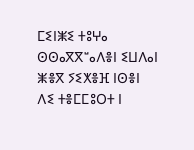ⵎⵉⵏⵥⵉ ⵜⵓⵖⴰ ⵙⵙⴰⴳⴳⵯⴰⴷⴻⵏ ⵉⵡⴷⴰⵏ ⵥⴻⴳ ⵢⵉⵅⴻⴼ ⵏⵙⴻⵏ
ⴷⵉ ⵜⴻⵎⵎⵓⵔⵜ ⵏ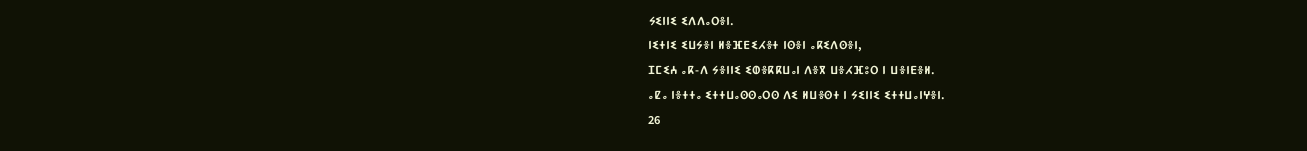ⵢⵉⵏⵏⵉ ⵉⴷⴷⴰⵔⴻⵏ.
ⵏⵉⵜⵏⵉ ⵉⵡⵢⴻⵏ ⵍⴻⴼⴹⵉⵃⴻⵜ ⵏⵙⴻⵏ ⴰⴽⵉⴷⵙⴻⵏ,
ⵊⵎⵉⵄ ⴰⴽ-ⴷ ⵢⴻⵏⵏⵉ ⵉⵀⴻⴽⴽⵡⴰⵏ ⴷⴻⴳ ⵡⴻⵃⴼⵓⵔ ⵏ ⵡⴻⵏⴹⴻⵍ.
ⴰⵇⴰ ⵏⴻⵜⵜⴰ ⵉⵜⵜⵡⴰⵙⵙⴰⵔⵙ ⴷⵉ ⵍⵡⴻⵙⵜ ⵏ ⵢⵉⵏⵏⵉ ⵉⵜⵜⵡⴰⵏⵖⴻⵏ.
26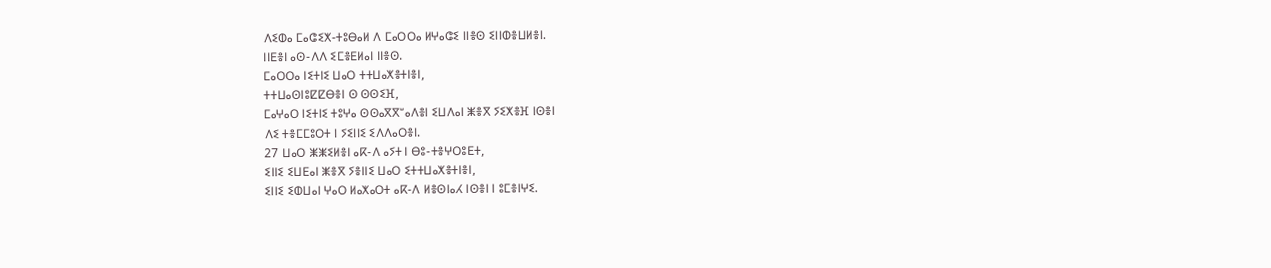ⴷⵉⵀⴰ ⵎⴰⵛⵉⵅ-ⵜⵓⴱⴰⵍ ⴷ ⵎⴰⵔⵔⴰ ⵍⵖⴰⵛⵉ ⵏⵏⴻⵙ ⵉⵏⵏⵀⴻⵡⵍⴻⵏ.
ⵏⵏⴹⴻⵏ ⴰⵙ-ⴷⴷ ⵉⵎⴻⴹⵍⴰⵏ ⵏⵏⴻⵙ.
ⵎⴰⵔⵔⴰ ⵏⵉⵜⵏⵉ ⵡⴰⵔ ⵜⵜⵡⴰⵅⴻⵜⵏⴻⵏ,
ⵜⵜⵡⴰⵙⵏⵓⵇⵇⴱⴻⵏ ⵙ ⵙⵙⵉⴼ,
ⵎⴰⵖⴰⵔ ⵏⵉⵜⵏⵉ ⵜⵓⵖⴰ ⵙⵙⴰⴳⴳⵯⴰⴷⴻⵏ ⵉⵡⴷⴰⵏ ⵥⴻⴳ ⵢⵉⵅⴻⴼ ⵏⵙⴻⵏ
ⴷⵉ ⵜⴻⵎⵎⵓⵔⵜ ⵏ ⵢⵉⵏⵏⵉ ⵉⴷⴷⴰⵔⴻⵏ.
27 ⵡⴰⵔ ⵥⵥⵉⵍⴻⵏ ⴰⴽ-ⴷ ⴰⵢⵜ ⵏ ⴱⵓ-ⵜⴻⵖⵔⵓⴹⵜ,
ⵉⵏⵏⵉ ⵉⵡⴹⴰⵏ ⵥⴻⴳ ⵢⴻⵏⵏⵉ ⵡⴰⵔ ⵉⵜⵜⵡⴰⵅⴻⵜⵏⴻⵏ,
ⵉⵏⵏⵉ ⵉⵀⵡⴰⵏ ⵖⴰⵔ ⵍⴰⵅⴰⵔⵜ ⴰⴽ-ⴷ ⵍⴻⵙⵏⴰⵃ ⵏⵙⴻⵏ ⵏ ⵓⵎⴻⵏⵖⵉ.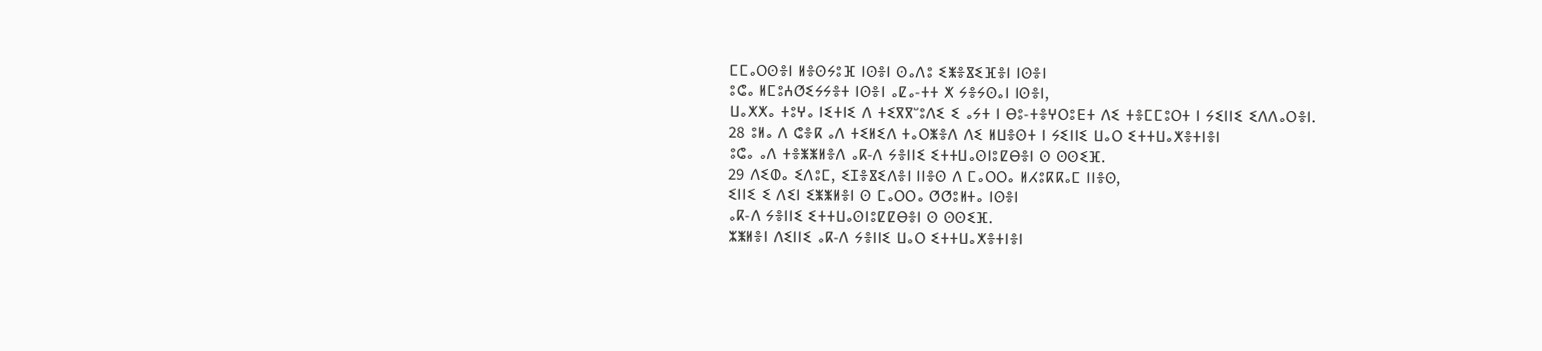ⵎⵎⴰⵔⵙⴻⵏ ⵍⴻⵙⵢⵓⴼ ⵏⵙⴻⵏ ⵙⴰⴷⵓ ⵉⵥⴻⴵⵉⴼⴻⵏ ⵏⵙⴻⵏ
ⵓⵛⴰ ⵍⵎⵓⵄⵚⵉⵢⵢⴻⵜ ⵏⵙⴻⵏ ⴰⵇⴰ-ⵜⵜ ⵅ ⵢⴻⵢⵙⴰⵏ ⵏⵙⴻⵏ,
ⵡⴰⵅⵅⴰ ⵜⵓⵖⴰ ⵏⵉⵜⵏⵉ ⴷ ⵜⵉⴳⴳⵯⵓⴷⵉ ⵉ ⴰⵢⵜ ⵏ ⴱⵓ-ⵜⴻⵖⵔⵓⴹⵜ ⴷⵉ ⵜⴻⵎⵎⵓⵔⵜ ⵏ ⵢⵉⵏⵏⵉ ⵉⴷⴷⴰⵔⴻⵏ.
28 ⵓⵍⴰ ⴷ ⵛⴻⴽ ⴰⴷ ⵜⵉⵍⵉⴷ ⵜⴰⵔⵥⴻⴷ ⴷⵉ ⵍⵡⴻⵙⵜ ⵏ ⵢⵉⵏⵏⵉ ⵡⴰⵔ ⵉⵜⵜⵡⴰⵅⴻⵜⵏⴻⵏ
ⵓⵛⴰ ⴰⴷ ⵜⴻⵥⵥⵍⴻⴷ ⴰⴽ-ⴷ ⵢⴻⵏⵏⵉ ⵉⵜⵜⵡⴰⵙⵏⵓⵇⴱⴻⵏ ⵙ ⵙⵙⵉⴼ.
29 ⴷⵉⵀⴰ ⵉⴷⵓⵎ, ⵉⵊⴻⴵⵉⴷⴻⵏ ⵏⵏⴻⵙ ⴷ ⵎⴰⵔⵔⴰ ⵍⵃⵓⴽⴽⴰⵎ ⵏⵏⴻⵙ,
ⵉⵏⵏⵉ ⵉ ⴷⵉⵏ ⵉⵥⵥⵍⴻⵏ ⵙ ⵎⴰⵔⵔⴰ ⵚⵚⵓⵍⵜⴰ ⵏⵙⴻⵏ
ⴰⴽ-ⴷ ⵢⴻⵏⵏⵉ ⵉⵜⵜⵡⴰⵙⵏⵓⵇⵇⴱⴻⵏ ⵙ ⵙⵙⵉⴼ.
ⵣⵥⵍⴻⵏ ⴷⵉⵏⵏⵉ ⴰⴽ-ⴷ ⵢⴻⵏⵏⵉ ⵡⴰⵔ ⵉⵜⵜⵡⴰⵅⴻⵜⵏⴻⵏ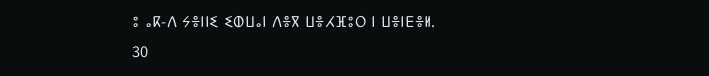ⵓ ⴰⴽ-ⴷ ⵢⴻⵏⵏⵉ ⵉⵀⵡⴰⵏ ⴷⴻⴳ ⵡⴻⵃⴼⵓⵔ ⵏ ⵡⴻⵏⴹⴻⵍ.
30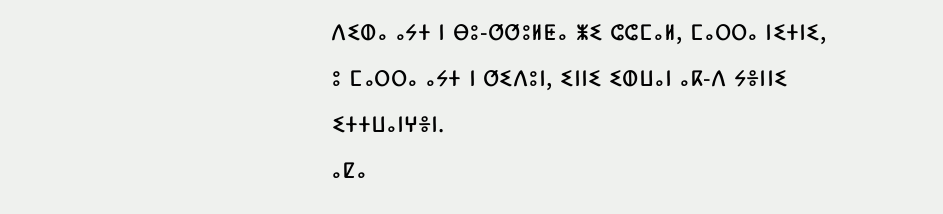ⴷⵉⵀⴰ ⴰⵢⵜ ⵏ ⴱⵓ-ⵚⵚⵓⵍⵟⴰ ⵥⵉ ⵛⵛⵎⴰⵍ, ⵎⴰⵔⵔⴰ ⵏⵉⵜⵏⵉ,
ⵓ ⵎⴰⵔⵔⴰ ⴰⵢⵜ ⵏ ⵚⵉⴷⵓⵏ, ⵉⵏⵏⵉ ⵉⵀⵡⴰⵏ ⴰⴽ-ⴷ ⵢⴻⵏⵏⵉ ⵉⵜⵜⵡⴰⵏⵖⴻⵏ.
ⴰⵇⴰ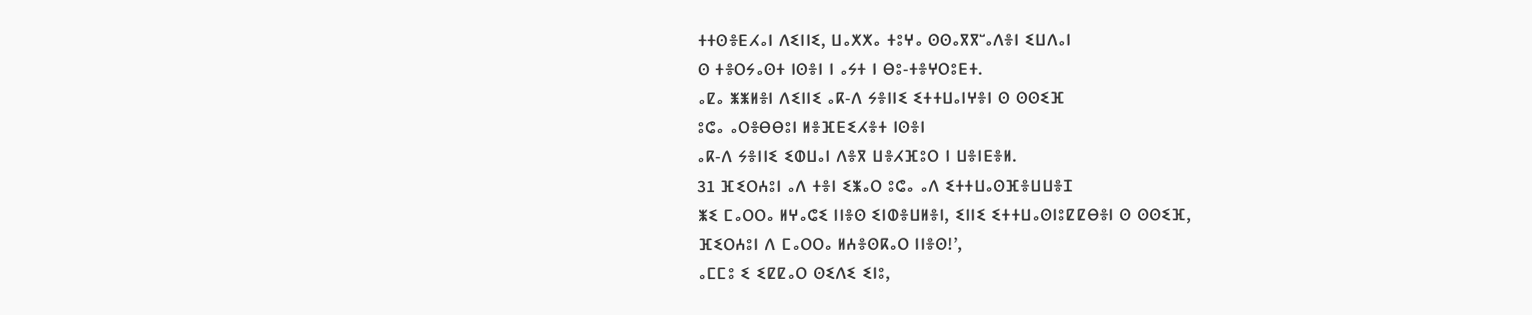ⵜⵜⵙⴻⴹⵃⴰⵏ ⴷⵉⵏⵏⵉ, ⵡⴰⵅⵅⴰ ⵜⵓⵖⴰ ⵙⵙⴰⴳⴳⵯⴰⴷⴻⵏ ⵉⵡⴷⴰⵏ
ⵙ ⵜⴻⵔⵢⴰⵙⵜ ⵏⵙⴻⵏ ⵏ ⴰⵢⵜ ⵏ ⴱⵓ-ⵜⴻⵖⵔⵓⴹⵜ.
ⴰⵇⴰ ⵥⵥⵍⴻⵏ ⴷⵉⵏⵏⵉ ⴰⴽ-ⴷ ⵢⴻⵏⵏⵉ ⵉⵜⵜⵡⴰⵏⵖⴻⵏ ⵙ ⵙⵙⵉⴼ
ⵓⵛⴰ ⴰⵔⴻⴱⴱⵓⵏ ⵍⴻⴼⴹⵉⵃⴻⵜ ⵏⵙⴻⵏ
ⴰⴽ-ⴷ ⵢⴻⵏⵏⵉ ⵉⵀⵡⴰⵏ ⴷⴻⴳ ⵡⴻⵃⴼⵓⵔ ⵏ ⵡⴻⵏⴹⴻⵍ.
31 ⴼⵉⵔⵄⵓⵏ ⴰⴷ ⵜⴻⵏ ⵉⵥⴰⵔ ⵓⵛⴰ ⴰⴷ ⵉⵜⵜⵡⴰⵙⴼⴻⵡⵡⴻⵊ
ⵥⵉ ⵎⴰⵔⵔⴰ ⵍⵖⴰⵛⵉ ⵏⵏⴻⵙ ⵉⵏⵀⴻⵡⵍⴻⵏ, ⵉⵏⵏⵉ ⵉⵜⵜⵡⴰⵙⵏⵓⵇⵇⴱⴻⵏ ⵙ ⵙⵙⵉⴼ,
ⴼⵉⵔⵄⵓⵏ ⴷ ⵎⴰⵔⵔⴰ ⵍⵄⴻⵙⴽⴰⵔ ⵏⵏⴻⵙ!’,
ⴰⵎⵎⵓ ⵉ ⵉⵇⵇⴰⵔ ⵙⵉⴷⵉ ⵉⵏⵓ,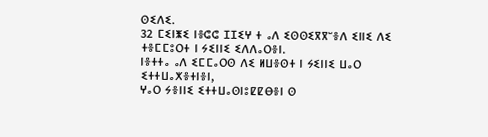ⵙⵉⴷⵉ.
32 ⵎⵉⵏⵥⵉ ⵏⴻⵛⵛ ⵊⵊⵉⵖ ⵜ ⴰⴷ ⵉⵙⵙⵉⴳⴳⵯⴻⴷ ⵉⵏⵏⵉ ⴷⵉ ⵜⴻⵎⵎⵓⵔⵜ ⵏ ⵢⵉⵏⵏⵉ ⵉⴷⴷⴰⵔⴻⵏ.
ⵏⴻⵜⵜⴰ ⴰⴷ ⵉⵎⵎⴰⵔⵙ ⴷⵉ ⵍⵡⴻⵙⵜ ⵏ ⵢⵉⵏⵏⵉ ⵡⴰⵔ ⵉⵜⵜⵡⴰⵅⴻⵜⵏⴻⵏ,
ⵖⴰⵔ ⵢⴻⵏⵏⵉ ⵉⵜⵜⵡⴰⵙⵏⵓⵇⵇⴱⴻⵏ ⵙ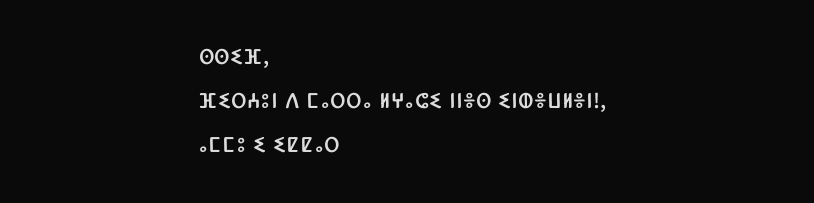ⵙⵙⵉⴼ,
ⴼⵉⵔⵄⵓⵏ ⴷ ⵎⴰⵔⵔⴰ ⵍⵖⴰⵛⵉ ⵏⵏⴻⵙ ⵉⵏⵀⴻⵡⵍⴻⵏ!,
ⴰⵎⵎⵓ ⵉ ⵉⵇⵇⴰⵔ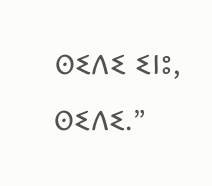ⵙⵉⴷⵉ ⵉⵏⵓ, ⵙⵉⴷⵉ.”